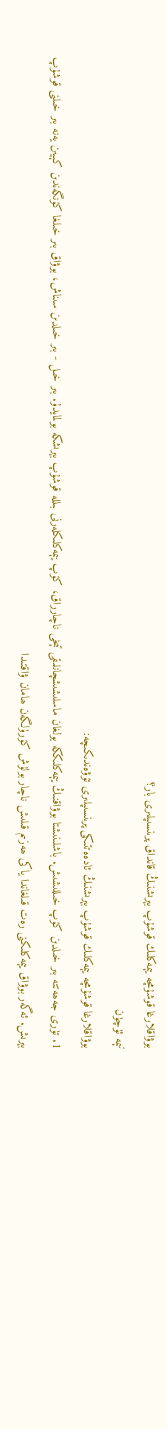بوۋاقلارغا قوشۇمچە يېمەكلىك قوشۇپ بېرىشنىڭ قانداق پرىنسىپلىرى بار؟
نېمە ئۈچۈن
بوۋاقلارغا قوشۇمچە يېمەكلىك قوشۇپ بېرىشنىڭ ئادەەتتىكى پرىنسىپلىرى تۆۋەندىكىچە:
1. تۈرى جەھەتتە بىر خىلدىن كۆپ خىللىشىش. باشلىنىشتا بوۋاقنىڭ يېمەكلىككە بولغان ماسلىشىشچانلىقى تېخى ناچارراق، كۆپ يېمەكلىكلەرنى بىللە قوشۇپ بېرىشكە بولمايدۇ. بىر خىل - بىر خىلدىن سىناش، بوۋاق بىر خىلغا كۆنگەندىن كېيىن يەنە بىر خىلنى قوشۇپ بېرىش. ئەگەر بوۋاق يېمەكلىكنى رەت قىلغاندا ياكى ھەزىم قىلىش ناچار بولۇش كۆرۈلگەن ھامان ۋاقتىدا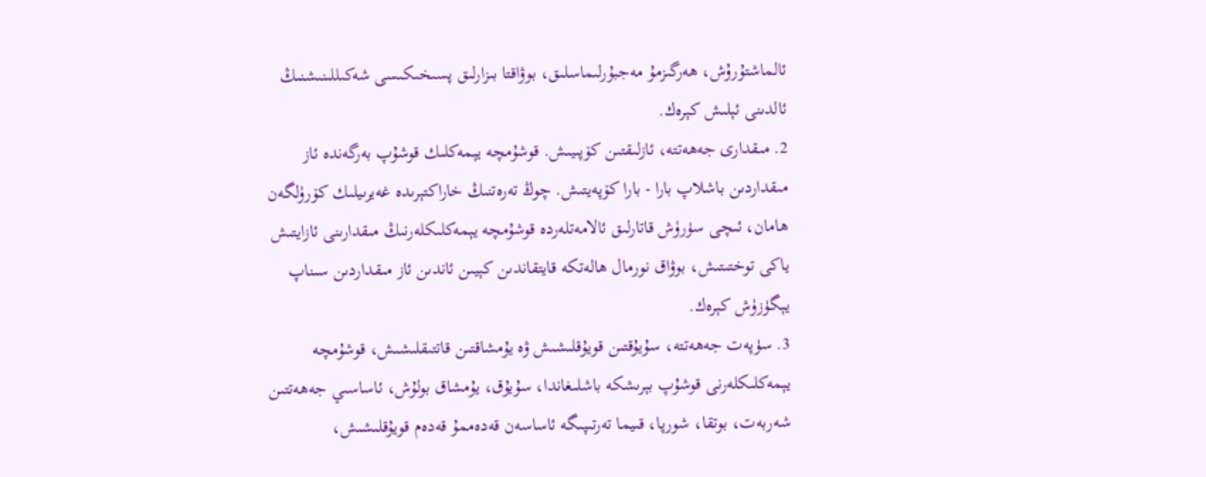ئالماشتۇرۇش، ھەرگىزمۇ مەجبۇرلىماسلىق، بوۋاقتا بىزارلىق پسىخىكىسى شەكىللىنىشنىڭ ئالدىنى ئېلىش كېرەك.
2. مىقدارى جەھەتتە، ئازلىقتىن كۆپىيىش. قوشۇمچە يېمەكلىك قوشۇپ بەرگەندە ئاز مىقداردىن باشلاپ بارا - بارا كۆپەيتىش. چوڭ تەرەتنىڭ خاراكتېرىدە غەيرىيلىك كۆرۈلگەن ھامان، ئىچى سۈرۈش قاتارلىق ئالامەتلەردە قوشۇمچە يېمەكلىكلەرنىڭ مىقدارىنى ئازايتىش ياكى توختىتىش، بوۋاق نورمال ھالەتكە قايتقاندىن كېيىن ئاندىن ئاز مىقداردىن سىناپ يېگۈزۈش كېرەك.
3. سۈپەت جەھەتتە، سۇيۇقتىن قويۇقلىشىش ۋە يۇمشاقتىن قاتتىقلىشىش، قوشۇمچە يېمەكلىكلەرنى قوشۇپ بېرىشكە باشلىغاندا، سۇيۇق، يۇمشاق بولۇش، ئاساسىي جەھەتتىن شەربەت، بوتقا، شورپا، قىيما تەرتىپىگە ئاساسەن قەدەممۇ قەدەم قويۇقلىشىش،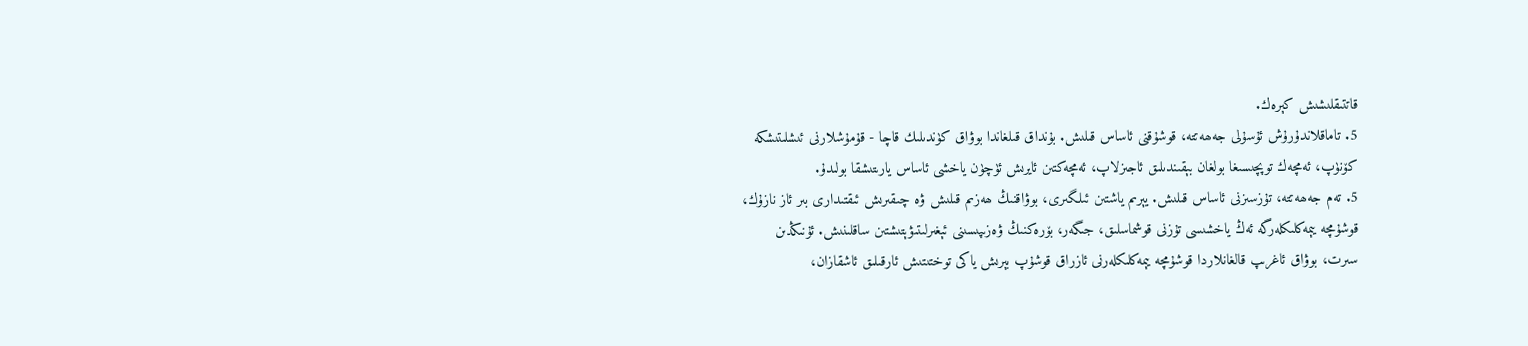قاتتىقلىشىش كېرەك.
5. تاماقلاندۇرۇش ئۇسۇلى جەھەتتە، قوشۇقنى ئاساس قىلىش. بۇنداق قىلغاندا بوۋاق كۈندىلىك قاچا - قۇمۇشلارنى ئىشلىتىشكە كۆنۈپ، ئەمچەك توپچىسىغا بولغان بېقىندىلىق ئاجىزلاپ، ئەمچەكتىن ئايرىش ئۈچۈن ياخشى ئاساس يارىتىشقا بولىدۇ.
5. تەم جەھەتتە، تۇزسىزنى ئاساس قىلىش. يېرىم ياشتىن ئىلگىرى، بوۋاقنىڭ ھەزىم قىلىش ۋە چىقىرىش ئىقتىدارى بىر ئاز نازۇك، قوشۇمچە يېمەكلىكلەرگە ئەڭ ياخشىسى تۇزنى قوشماسلىق، جىگەر، بۆرەكنىڭ ۋەزىپىسىنى ئېغىرلىتىۋېتىشتىن ساقلىنىش. ئۇنىڭدىن سىرت، بوۋاق ئاغرىپ قالغانلاردا قوشۇمچە يېمەكلىكلەرنى ئازراق قوشۇپ بېرىش ياكى توختىتىش ئارقىلىق ئاشقازان،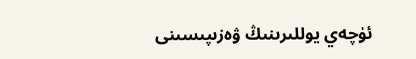ئۈچەي يوللىرىنىڭ ۋەزىپىسىنى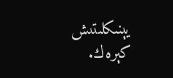يېنىكلىتىش كېرەك.